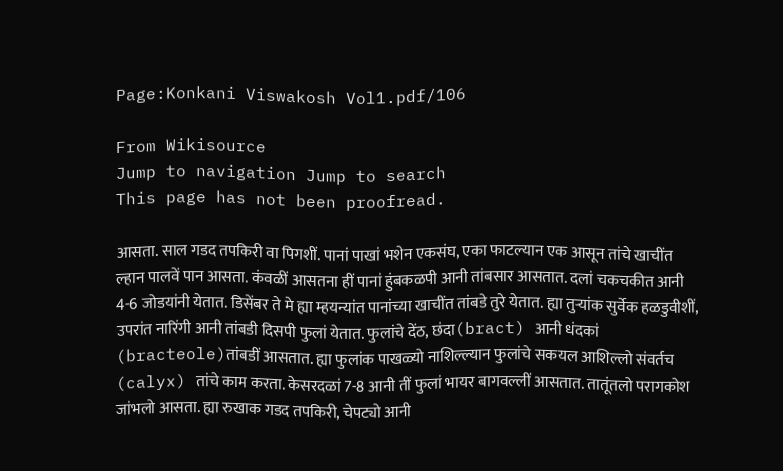Page:Konkani Viswakosh Vol1.pdf/106

From Wikisource
Jump to navigation Jump to search
This page has not been proofread.

आसता. साल गडद तपकिरी वा पिगशीं. पानां पाखां भशेन एकसंघ, एका फाटल्यान एक आसून तांचे खाचींत ल्हान पालवें पान आसता. कंवळीं आसतना हीं पानां हुंबकळपी आनी तांबसार आसतात. दलां चकचकीत आनी 4-6 जोडयांनी येतात. डिसेंबर ते मे ह्या म्हयन्यांत पानांच्या खाचींत तांबडे तुरे येतात. ह्या तुऱ्यांक सुर्वेक हळडुवीशीं, उपरांत नारिंगी आनी तांबडी दिसपी फुलां येतात. फुलांचे देंठ, छंदा(bract) आनी धंदकां (bracteole)तांबडीं आसतात. ह्या फुलांक पाखळ्यो नाशिल्ल्यान फुलांचे सकयल आशिल्लो संवर्तच (calyx) तांचे काम करता. केसरदळां 7-8 आनी तीं फुलां भायर बागवल्लीं आसतात. तातूंतलो परागकोश जांभलो आसता. ह्या रुखाक गडद तपकिरी, चेपट्यो आनी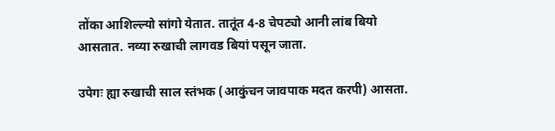तोंका आशिल्ल्यो सांगो येतात. तातूंत 4-8 चेपट्यो आनी लांब बियो आसतात. नव्या रुखाची लागवड बियां पसून जाता.

उपेगः ह्या रुखाची साल स्तंभक (आकुंचन जावपाक मदत करपी) आसता.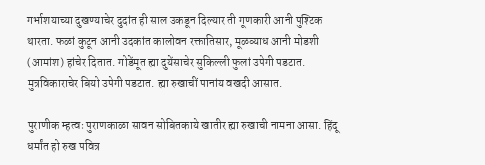गर्भाशयाच्या दुखण्याचेर दुदांत ही साल उकडून दिल्यार ती गूणकारी आनी पुश्टिक थारता. फळां कुटून आनी उदकांत कालोवन रक्तातिसार, मूळव्याध आनी मोडशी (आमांश) हांचेर दितात. गोडेंमूत ह्या दुयेंसाचेर सुकिल्ली फुलां उपेगी पडटात. मुत्रविकाराचेर बियो उपेगी पडटात. ह्या रुखाचीं पानांय वखदी आसात.

पुराणीक म्हत्वः पुराणकाळा सावन सोबितकाये खातीर ह्या रुखाची नामना आसा. हिंदू धर्मांत हो रुख पवित्र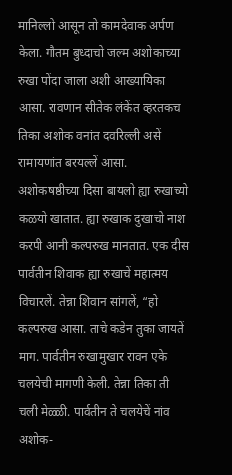मानिल्लो आसून तो कामदेवाक अर्पण केला. गौतम बुध्दाचो जल्म अशोकाच्या रुखा पोंदा जाला अशी आख्यायिका आसा. रावणान सीतेक लंकेंत व्हरतकच तिका अशोक वनांत दवरिल्ली असें रामायणांत बरयल्लें आसा. अशोकषष्ठीच्या दिसा बायलो ह्या रुखाच्यो कळयो खातात. ह्या रुखाक दुखाचो नाश करपी आनी कल्परुख मानतात. एक दीस पार्वतीन शिवाक ह्या रुखाचें महात्मय विचारलें. तेन्ना शिवान सांगलें, “हो कल्परुख आसा. ताचे कडेन तुका जायतें माग. पार्वतीन रुखामुखार रावन एके चलयेची मागणी केली. तेन्ना तिका ती चली मेळ्ळी. पार्वतीन ते चलयेचें नांव अशोक-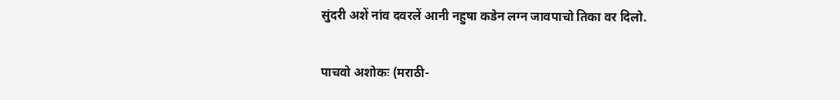सुंदरी अशें नांव दवरलें आनी नहुषा कडेन लग्न जावपाचो तिका वर दिलो.

पाचवो अशोकः (मराठी-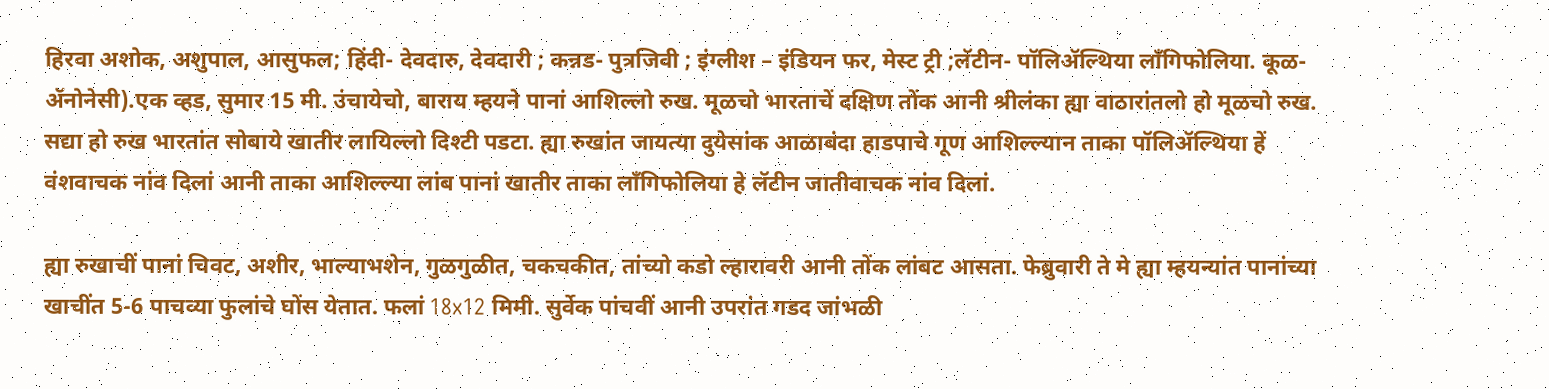हिरवा अशोक, अशुपाल, आसुफल; हिंदी- देवदारु, देवदारी ; कन्नड- पुत्रजिवी ; इंग्लीश – इंडियन फर, मेस्ट ट्री ;लॅटीन- पॉलिॲल्थिया लाँगिफोलिया. कूळ- ॲनोनेसी).एक व्हड, सुमार 15 मी. उंचायेचो, बाराय म्हयने पानां आशिल्लो रुख. मूळचो भारताचें दक्षिण तोंक आनी श्रीलंका ह्या वाठारांतलो हो मूळचो रुख. सद्या हो रुख भारतांत सोबाये खातीर लायिल्लो दिश्टी पडटा. ह्या रुखांत जायत्या दुयेसांक आळाबंदा हाडपाचे गूण आशिल्ल्यान ताका पॉलिॲल्थिया हें वंशवाचक नांव दिलां आनी ताका आशिल्ल्या लांब पानां खातीर ताका लाँगिफोलिया हे लॅटीन जातीवाचक नांव दिलां.

ह्या रुखाचीं पानां चिवट, अशीर, भाल्याभशेन, गुळगुळीत, चकचकीत, तांच्यो कडो ल्हारावरी आनी तोंक लांबट आसता. फेब्रुवारी ते मे ह्या म्हयन्यांत पानांच्या खाचींत 5-6 पाचव्या फुलांचे घोंस येतात. फलां 18x12 मिमी. सुर्वेक पांचवीं आनी उपरांत गडद जांभळी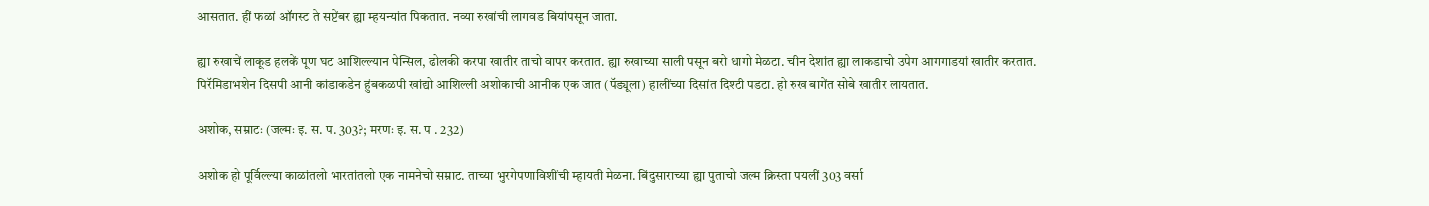आसतात. हीं फळां ऑगस्ट ते सप्टेंबर ह्या म्हयन्यांत पिकतात. नव्या रुखांची लागवड बियांपसून जाता.

ह्या रुखाचें लाकूड हलकें पूण घट आशिल्ल्यान पेन्सिल, ढोलकी करपा खातीर ताचो वापर करतात. ह्या रुखाच्या साली पसून बरो धागो मेळटा. चीन देशांत ह्या लाकडाचो उपेग आगगाडयां खातीर करतात. पिरॅमिडाभशेन दिसपी आनी कांडाकडेन हुंबकळपी खांद्यो आशिल्ली अशोकाची आनीक एक जात (पॅड्यूला) हालींच्या दिसांत दिश्टी पडटा. हो रुख बागेंत सोबे खातीर लायतात.

अशोक, सम्राटः (जल्मः इ. स. प. 303?; मरणः इ. स. प . 232)

अशोक हो पूर्विल्ल्या काळांतलो भारतांतलो एक नामनेचो सम्राट. ताच्या भुरगेपणाविशींची म्हायती मेळना. बिंदुसाराच्या ह्या पुताचो जल्म क्रिस्ता पयलीं 303 वर्सा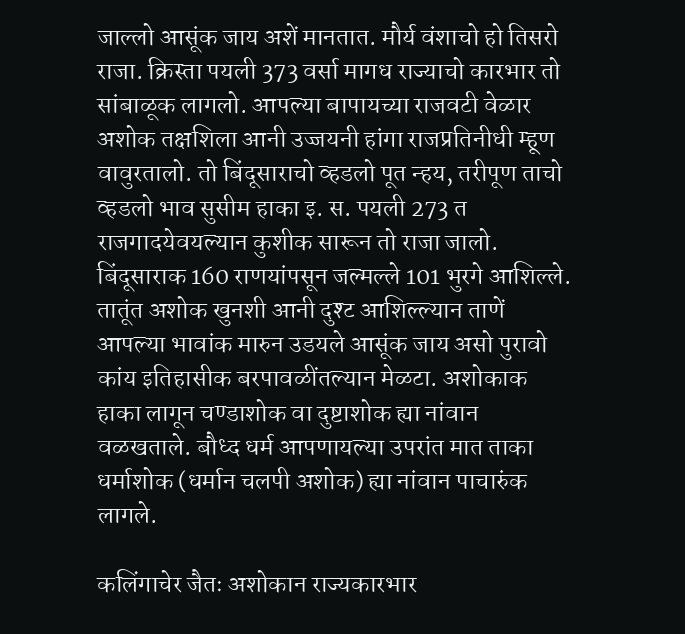जाल्लो आसूंक जाय अशें मानतात. मौर्य वंशाचो हो तिसरो राजा. क्रिस्ता पयली 373 वर्सा मागध राज्याचो कारभार तो सांबाळूक लागलो. आपल्या बापायच्या राजवटी वेळार अशोक तक्षशिला आनी उज्जयनी हांगा राजप्रतिनीधी म्हूण वावुरतालो. तो बिंदूसाराचो व्हडलो पूत न्हय, तरीपूण ताचो व्हडलो भाव सुसीम हाका इ. स. पयली 273 त राजगादयेवयल्यान कुशीक सारून तो राजा जालो. बिंदूसाराक 160 राणयांपसून जल्मल्ले 101 भुरगे आशिल्ले. तातूंत अशोक खुनशी आनी दुश्ट आशिल्ल्यान ताणें आपल्या भावांक मारुन उडयले आसूंक जाय असो पुरावो कांय इतिहासीक बरपावळींतल्यान मेळटा. अशोकाक हाका लागून चण्डाशोक वा दुष्टाशोक ह्या नांवान वळखताले. बौध्द धर्म आपणायल्या उपरांत मात ताका धर्माशोक (धर्मान चलपी अशोक) ह्या नांवान पाचारुंक लागले.

कलिंगाचेर जैतः अशोकान राज्यकारभार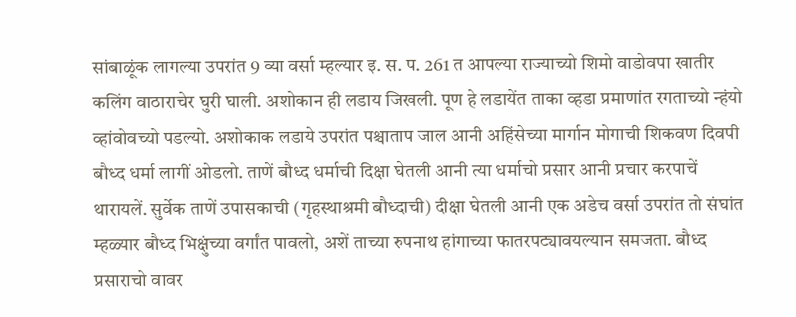सांबाळूंक लागल्या उपरांत 9 व्या वर्सा म्हल्यार इ. स. प. 261 त आपल्या राज्याच्यो शिमो वाडोवपा खातीर कलिंग वाठाराचेर घुरी घाली. अशोकान ही लडाय जिखली. पूण हे लडायेंत ताका व्हडा प्रमाणांत रगताच्यो न्हंयो व्हांवोवच्यो पडल्यो. अशोकाक लडाये उपरांत पश्चाताप जाल आनी अहिंसेच्या मार्गान मोगाची शिकवण दिवपी बौध्द धर्मा लागीं ओडलो. ताणें बौध्द धर्माची दिक्षा घेतली आनी त्या धर्माचो प्रसार आनी प्रचार करपाचें थारायलें. सुर्वेक ताणें उपासकाची (गृहस्थाश्रमी बौध्दाची) दीक्षा घेतली आनी एक अडेच वर्सा उपरांत तो संघांत म्हळ्यार बौध्द भिक्षुंच्या वर्गांत पावलो, अशें ताच्या रुपनाथ हांगाच्या फातरपट्यावयल्यान समजता. बौध्द प्रसाराचो वावर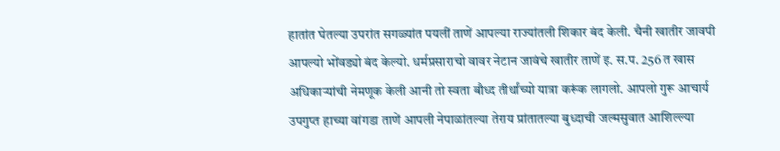हातांत घेतल्या उपरांत सगळ्यांत पयलीं ताणें आपल्या राज्यांतली शिकार बंद केली. चैनी खातीर जावपी आपल्यो भोंवड्यो बंद केल्यो. धर्मप्रसाराचो वावर नेटान जावंचे खातीर ताणें इ. स.प. 256 त खास अधिकाऱ्यांची नेमणूक केली आनी तो स्वता बौध्द तीर्थांच्यो यात्रा करूंक लागलो. आपलो गुरू आचार्य उपगुप्त हाच्या वांगडा ताणें आपली नेपाळांतल्या तेराय प्रांतातल्या बुध्दाची जल्मसुवात आशिल्ल्या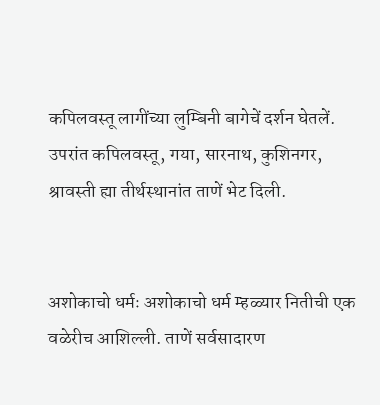कपिलवस्तू लागींच्या लुम्बिनी बागेचें दर्शन घेतलें. उपरांत कपिलवस्तू, गया, सारनाथ, कुशिनगर, श्रावस्ती ह्या तीर्थस्थानांत ताणें भेट दिली.


अशोकाचो धर्मः अशोकाचो धर्म म्हळ्यार नितीची एक वळेरीच आशिल्ली. ताणें सर्वसादारण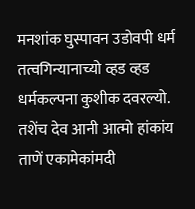मनशांक घुस्पावन उडोवपी धर्म तत्वगिन्यानाच्यो व्हड व्हड धर्मकल्पना कुशीक दवरल्यो. तशेंच देव आनी आत्मो हांकांय ताणें एकामेकांमदी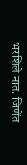भरशिले नात. जिणेंत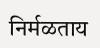निर्मळताय